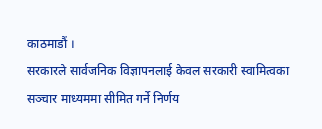काठमाडौं ।
सरकारले सार्वजनिक विज्ञापनलाई केवल सरकारी स्वामित्वका सञ्चार माध्यममा सीमित गर्ने निर्णय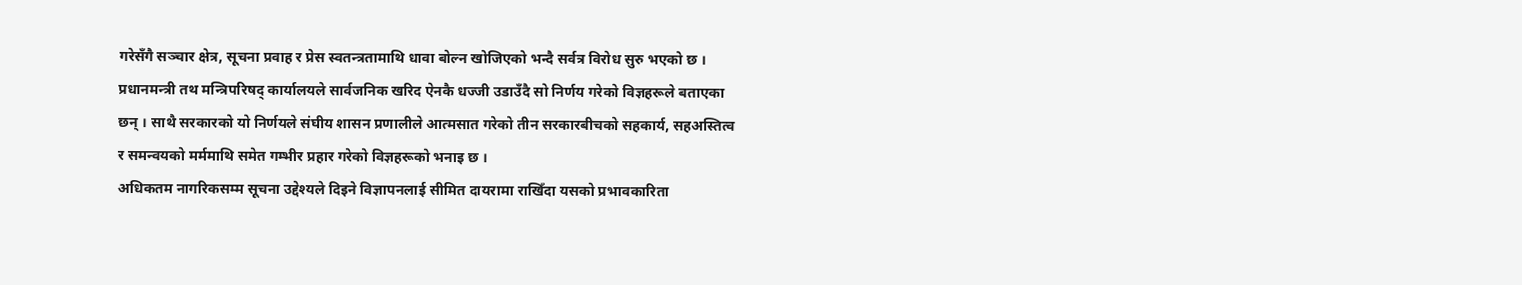गरेसँगै सञ्चार क्षेत्र, सूचना प्रवाह र प्रेस स्वतन्त्रतामाथि धावा बोल्न खोजिएको भन्दै सर्वत्र विरोध सुरु भएको छ । प्रधानमन्त्री तथ मन्त्रिपरिषद् कार्यालयले सार्वजनिक खरिद ऐनकै धज्जी उडाउँदै सो निर्णय गरेको विज्ञहरूले बताएका छन् । साथै सरकारको यो निर्णयले संघीय शासन प्रणालीले आत्मसात गरेको तीन सरकारबीचको सहकार्य, सहअस्तित्व र समन्वयको मर्ममाथि समेत गम्भीर प्रहार गरेको विज्ञहरूको भनाइ छ ।
अधिकतम नागरिकसम्म सूचना उद्देश्यले दिइने विज्ञापनलाई सीमित दायरामा राखिँदा यसको प्रभावकारिता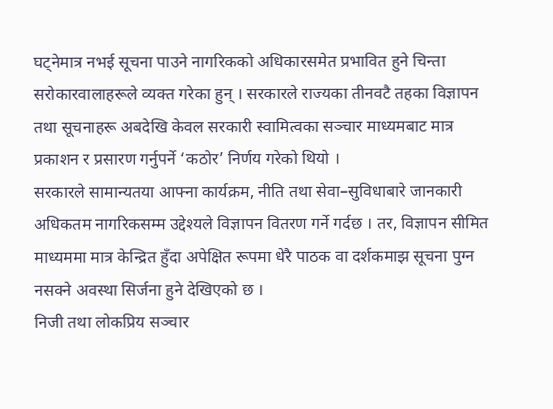घट्नेमात्र नभई सूचना पाउने नागरिकको अधिकारसमेत प्रभावित हुने चिन्ता सरोकारवालाहरूले व्यक्त गरेका हुन् । सरकारले राज्यका तीनवटै तहका विज्ञापन तथा सूचनाहरू अबदेखि केवल सरकारी स्वामित्वका सञ्चार माध्यमबाट मात्र प्रकाशन र प्रसारण गर्नुपर्ने ‘कठोर’ निर्णय गरेको थियो ।
सरकारले सामान्यतया आफ्ना कार्यक्रम, नीति तथा सेवा–सुविधाबारे जानकारी अधिकतम नागरिकसम्म उद्देश्यले विज्ञापन वितरण गर्ने गर्दछ । तर, विज्ञापन सीमित माध्यममा मात्र केन्द्रित हुँदा अपेक्षित रूपमा धेरै पाठक वा दर्शकमाझ सूचना पुग्न नसक्ने अवस्था सिर्जना हुने देखिएको छ ।
निजी तथा लोकप्रिय सञ्चार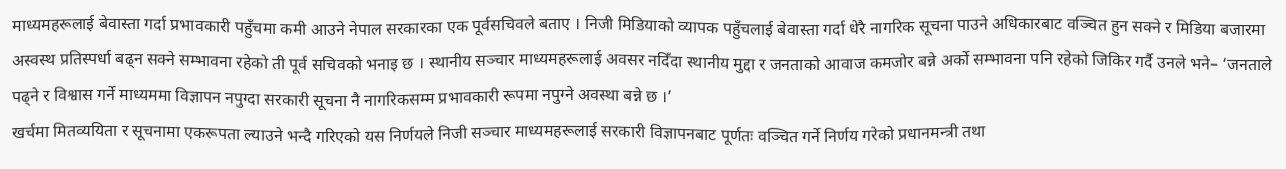माध्यमहरूलाई बेवास्ता गर्दा प्रभावकारी पहुँचमा कमी आउने नेपाल सरकारका एक पूर्वसचिवले बताए । निजी मिडियाको व्यापक पहुँचलाई बेवास्ता गर्दा धेरै नागरिक सूचना पाउने अधिकारबाट वञ्चित हुन सक्ने र मिडिया बजारमा अस्वस्थ प्रतिस्पर्धा बढ्न सक्ने सम्भावना रहेको ती पूर्व सचिवको भनाइ छ । स्थानीय सञ्चार माध्यमहरूलाई अवसर नदिँदा स्थानीय मुद्दा र जनताको आवाज कमजोर बन्ने अर्को सम्भावना पनि रहेको जिकिर गर्दै उनले भने– ‘जनताले पढ्ने र विश्वास गर्ने माध्यममा विज्ञापन नपुग्दा सरकारी सूचना नै नागरिकसम्म प्रभावकारी रूपमा नपुग्ने अवस्था बन्ने छ ।’
खर्चमा मितव्ययिता र सूचनामा एकरूपता ल्याउने भन्दै गरिएको यस निर्णयले निजी सञ्चार माध्यमहरूलाई सरकारी विज्ञापनबाट पूर्णतः वञ्चित गर्ने निर्णय गरेको प्रधानमन्त्री तथा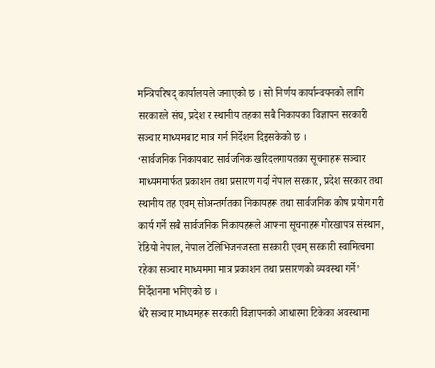मन्त्रिपरिषद् कार्यालयले जनाएको छ । सो निर्णय कार्यान्वयनको लागि सरकारले संघ, प्रदेश र स्थानीय तहका सबै निकायका विज्ञापन सरकारी सञ्चार माध्यमबाट मात्र गर्न निर्देशन दिइसकेको छ ।
‘सार्वजनिक निकायबाट सार्वजनिक खरिदलगायतका सूचनाहरू सञ्चार माध्यममार्फत प्रकाशन तथा प्रसारण गर्दा नेपाल सरकार, प्रदेश सरकार तथा स्थानीय तह एवम् सोअन्तर्गतका निकायहरू तथा सार्वजनिक कोष प्रयोग गरी कार्य गर्ने सबै सार्वजनिक निकायहरूले आफ्ना सूचनाहरू गोरखापत्र संस्थान, रेडियो नेपाल, नेपाल टेलिभिजनजस्ता सरकारी एवम् सरकारी स्वामित्वमा रहेका सञ्चार माध्यममा मात्र प्रकाशन तथा प्रसारणको व्यवस्था गर्ने’ निर्देशनमा भनिएको छ ।
धेरै सञ्चार माध्यमहरू सरकारी विज्ञापनको आधारमा टिकेका अवस्थामा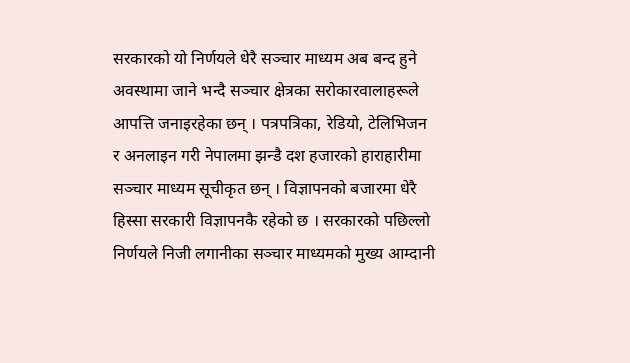सरकारको यो निर्णयले धेरै सञ्चार माध्यम अब बन्द हुने अवस्थामा जाने भन्दै सञ्चार क्षेत्रका सरोकारवालाहरूले आपत्ति जनाइरहेका छन् । पत्रपत्रिका, रेडियो, टेलिभिजन र अनलाइन गरी नेपालमा झन्डै दश हजारको हाराहारीमा सञ्चार माध्यम सूचीकृत छन् । विज्ञापनको बजारमा धेरै हिस्सा सरकारी विज्ञापनकै रहेको छ । सरकारको पछिल्लो निर्णयले निजी लगानीका सञ्चार माध्यमको मुख्य आम्दानी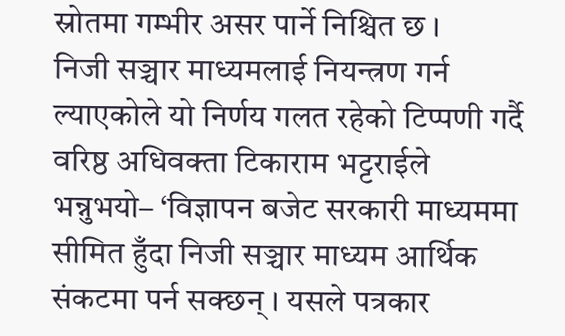स्रोतमा गम्भीर असर पार्ने निश्चित छ ।
निजी सञ्चार माध्यमलाई नियन्त्रण गर्न ल्याएकोले यो निर्णय गलत रहेको टिप्पणी गर्दै वरिष्ठ अधिवक्ता टिकाराम भट्टराईले भन्नुभयो– ‘विज्ञापन बजेट सरकारी माध्यममा सीमित हुँदा निजी सञ्चार माध्यम आर्थिक संकटमा पर्न सक्छन् । यसले पत्रकार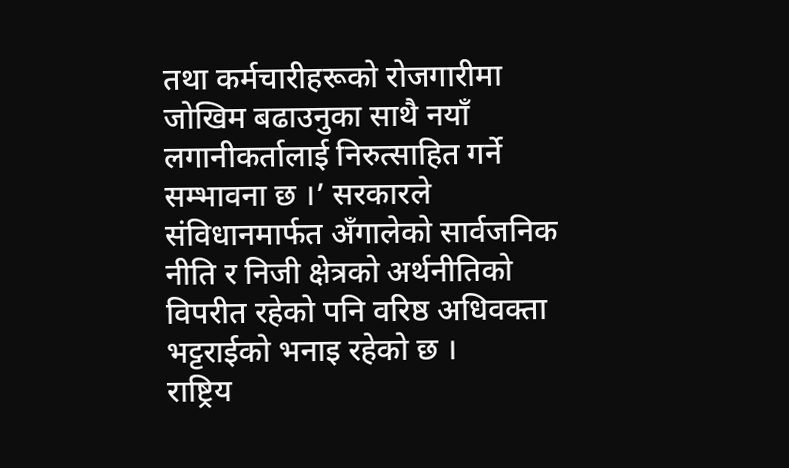तथा कर्मचारीहरूको रोजगारीमा जोखिम बढाउनुका साथै नयाँ लगानीकर्तालाई निरुत्साहित गर्ने सम्भावना छ ।’ सरकारले संविधानमार्फत अँगालेको सार्वजनिक नीति र निजी क्षेत्रको अर्थनीतिको विपरीत रहेको पनि वरिष्ठ अधिवक्ता भट्टराईको भनाइ रहेको छ ।
राष्ट्रिय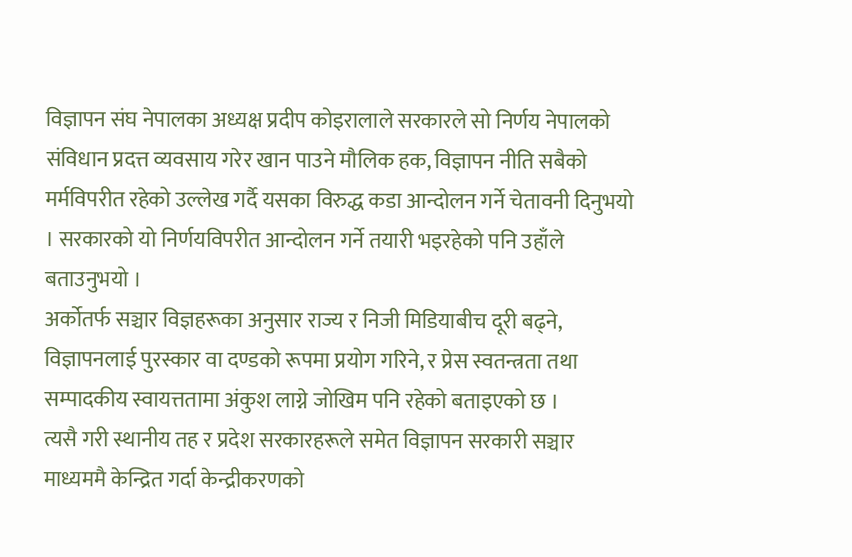विज्ञापन संघ नेपालका अध्यक्ष प्रदीप कोइरालाले सरकारले सो निर्णय नेपालको संविधान प्रदत्त व्यवसाय गरेर खान पाउने मौलिक हक, विज्ञापन नीति सबैको मर्मविपरीत रहेको उल्लेख गर्दै यसका विरुद्ध कडा आन्दोलन गर्ने चेतावनी दिनुभयो । सरकारको यो निर्णयविपरीत आन्दोलन गर्ने तयारी भइरहेको पनि उहाँले बताउनुभयो ।
अर्कोतर्फ सञ्चार विज्ञहरूका अनुसार राज्य र निजी मिडियाबीच दूरी बढ्ने, विज्ञापनलाई पुरस्कार वा दण्डको रूपमा प्रयोग गरिने, र प्रेस स्वतन्त्रता तथा सम्पादकीय स्वायत्ततामा अंकुश लाग्ने जोखिम पनि रहेको बताइएको छ ।
त्यसै गरी स्थानीय तह र प्रदेश सरकारहरूले समेत विज्ञापन सरकारी सञ्चार माध्यममै केन्द्रित गर्दा केन्द्रीकरणको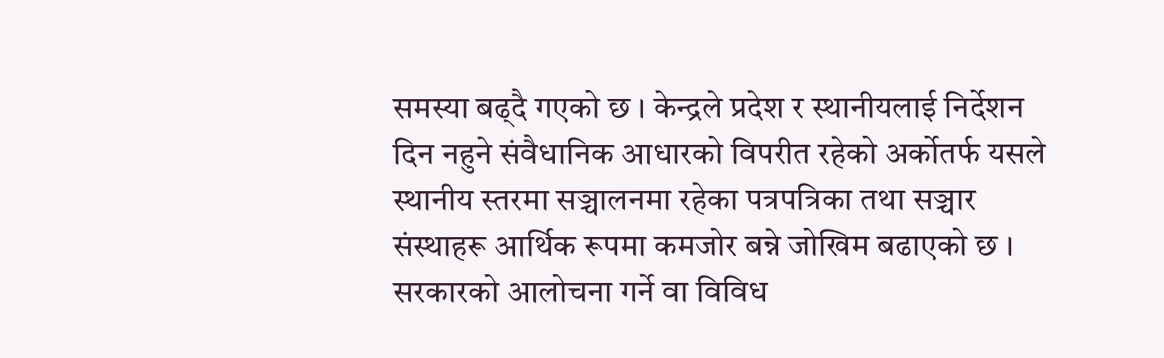समस्या बढ्दै गएको छ । केन्द्रले प्रदेश र स्थानीयलाई निर्देशन दिन नहुने संवैधानिक आधारको विपरीत रहेको अर्कोतर्फ यसले स्थानीय स्तरमा सञ्चालनमा रहेका पत्रपत्रिका तथा सञ्चार संस्थाहरू आर्थिक रूपमा कमजोर बन्ने जोखिम बढाएको छ ।
सरकारको आलोचना गर्ने वा विविध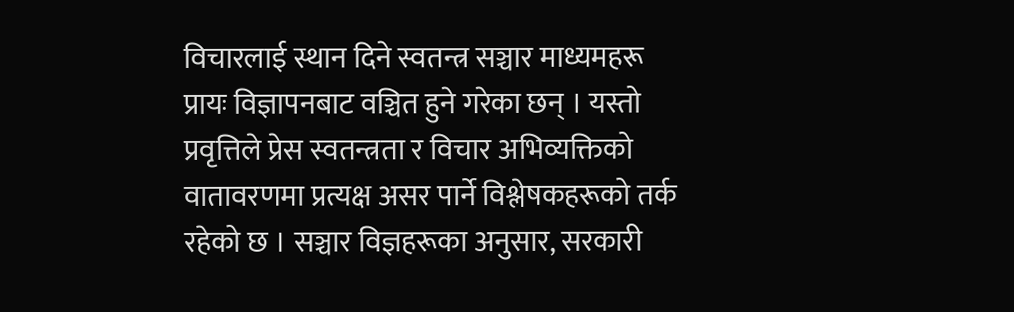विचारलाई स्थान दिने स्वतन्त्र सञ्चार माध्यमहरू प्रायः विज्ञापनबाट वञ्चित हुने गरेका छन् । यस्तो प्रवृत्तिले प्रेस स्वतन्त्रता र विचार अभिव्यक्तिको वातावरणमा प्रत्यक्ष असर पार्ने विश्लेषकहरूको तर्क रहेको छ । सञ्चार विज्ञहरूका अनुसार, सरकारी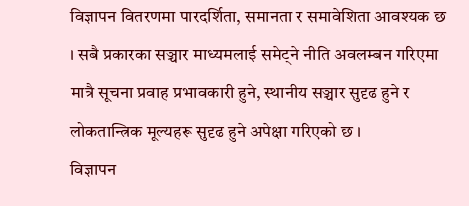विज्ञापन वितरणमा पारदर्शिता, समानता र समावेशिता आवश्यक छ । सबै प्रकारका सञ्चार माध्यमलाई समेट्ने नीति अवलम्बन गरिएमा मात्रै सूचना प्रवाह प्रभावकारी हुने, स्थानीय सञ्चार सुदृढ हुने र लोकतान्त्रिक मूल्यहरू सुदृढ हुने अपेक्षा गरिएको छ ।
विज्ञापन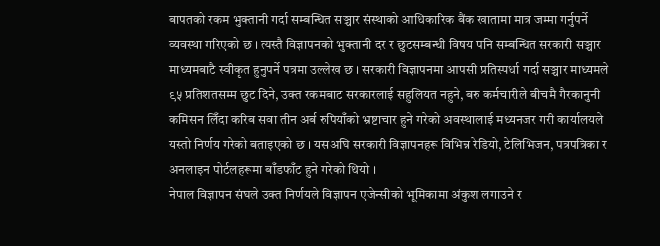बापतको रकम भुक्तानी गर्दा सम्बन्धित सञ्चार संस्थाको आधिकारिक बैंक खातामा मात्र जम्मा गर्नुपर्ने व्यवस्था गरिएको छ । त्यस्तै विज्ञापनको भुक्तानी दर र छुटसम्बन्धी विषय पनि सम्बन्धित सरकारी सञ्चार माध्यमबाटै स्वीकृत हुनुपर्ने पत्रमा उल्लेख छ । सरकारी विज्ञापनमा आपसी प्रतिस्पर्धा गर्दा सञ्चार माध्यमले ९५ प्रतिशतसम्म छुट दिने, उक्त रकमबाट सरकारलाई सहुलियत नहुने, बरु कर्मचारीले बीचमै गैरकानुनी कमिसन लिँदा करिब सवा तीन अर्ब रुपियाँको भ्रष्टाचार हुने गरेको अवस्थालाई मध्यनजर गरी कार्यालयले यस्तो निर्णय गरेको बताइएको छ । यसअघि सरकारी विज्ञापनहरू विभिन्न रेडियो, टेलिभिजन, पत्रपत्रिका र अनलाइन पोर्टलहरूमा बाँडफाँट हुने गरेको थियो ।
नेपाल विज्ञापन संघले उक्त निर्णयले विज्ञापन एजेन्सीको भूमिकामा अंकुश लगाउने र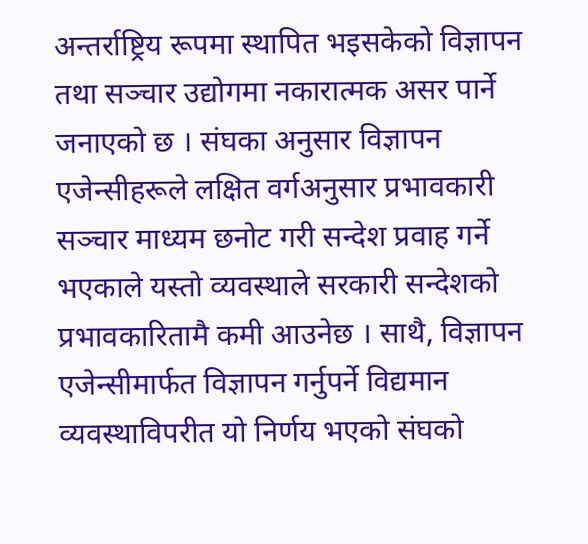अन्तर्राष्ट्रिय रूपमा स्थापित भइसकेको विज्ञापन तथा सञ्चार उद्योगमा नकारात्मक असर पार्ने जनाएको छ । संघका अनुसार विज्ञापन एजेन्सीहरूले लक्षित वर्गअनुसार प्रभावकारी सञ्चार माध्यम छनोट गरी सन्देश प्रवाह गर्ने भएकाले यस्तो व्यवस्थाले सरकारी सन्देशको प्रभावकारितामै कमी आउनेछ । साथै, विज्ञापन एजेन्सीमार्फत विज्ञापन गर्नुपर्ने विद्यमान व्यवस्थाविपरीत यो निर्णय भएको संघको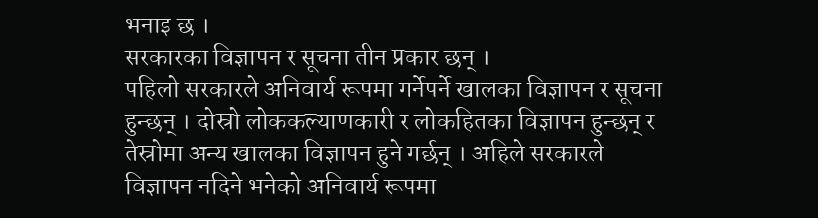भनाइ छ ।
सरकारका विज्ञापन र सूचना तीन प्रकार छन् ।
पहिलो सरकारले अनिवार्य रूपमा गर्नेपर्ने खालका विज्ञापन र सूचना हुन्छन् । दोस्रो लोककल्याणकारी र लोकहितका विज्ञापन हुन्छन् र तेस्रोमा अन्य खालका विज्ञापन हुने गर्छन् । अहिले सरकारले विज्ञापन नदिने भनेको अनिवार्य रूपमा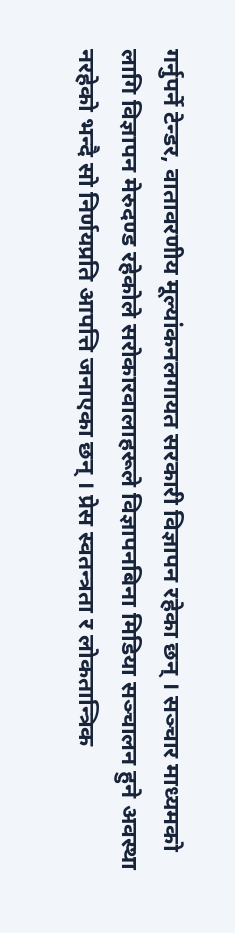गर्नुपर्ने टेन्डर, वातावरणीय मूल्यांकनलगायत सरकारी विज्ञापन रहेका छन् । सञ्चार माध्यमको लागि विज्ञापन मेरुदण्ड रहेकोले सरोकारवालाहरूले विज्ञापनबिना मिडिया सञ्चालन हुने अवस्था नरहेको भन्दै सो निर्णयप्रति आपत्ति जनाएका छन् । प्रेस स्वतन्त्रता र लोकतान्त्रिक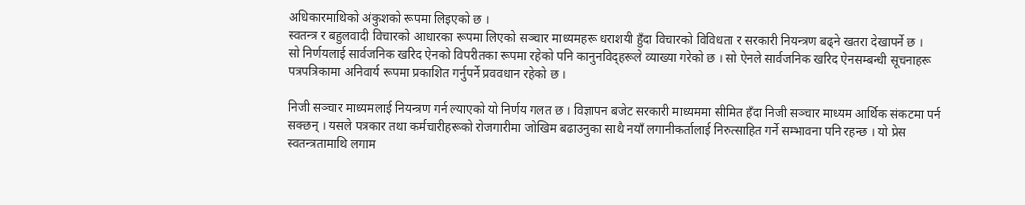अधिकारमाथिको अंकुशको रूपमा लिइएको छ ।
स्वतन्त्र र बहुलवादी विचारको आधारका रूपमा लिएको सञ्चार माध्यमहरू धराशयी हुँदा विचारको विविधता र सरकारी नियन्त्रण बढ्ने खतरा देखापर्ने छ ।
सो निर्णयलाई सार्वजनिक खरिद ऐनको विपरीतका रूपमा रहेको पनि कानुनविद्हरूले व्याख्या गरेको छ । सो ऐनले सार्वजनिक खरिद ऐनसम्बन्धी सूचनाहरू पत्रपत्रिकामा अनिवार्य रूपमा प्रकाशित गर्नुपर्ने प्रववधान रहेको छ ।

निजी सञ्चार माध्यमलाई नियन्त्रण गर्न ल्याएको यो निर्णय गलत छ । विज्ञापन बजेट सरकारी माध्यममा सीमित हँदा निजी सञ्चार माध्यम आर्थिक संकटमा पर्न सक्छन् । यसले पत्रकार तथा कर्मचारीहरूको रोजगारीमा जोखिम बढाउनुका साथै नयाँ लगानीकर्तालाई निरुत्साहित गर्ने सम्भावना पनि रहन्छ । यो प्रेस स्वतन्त्रतामाथि लगाम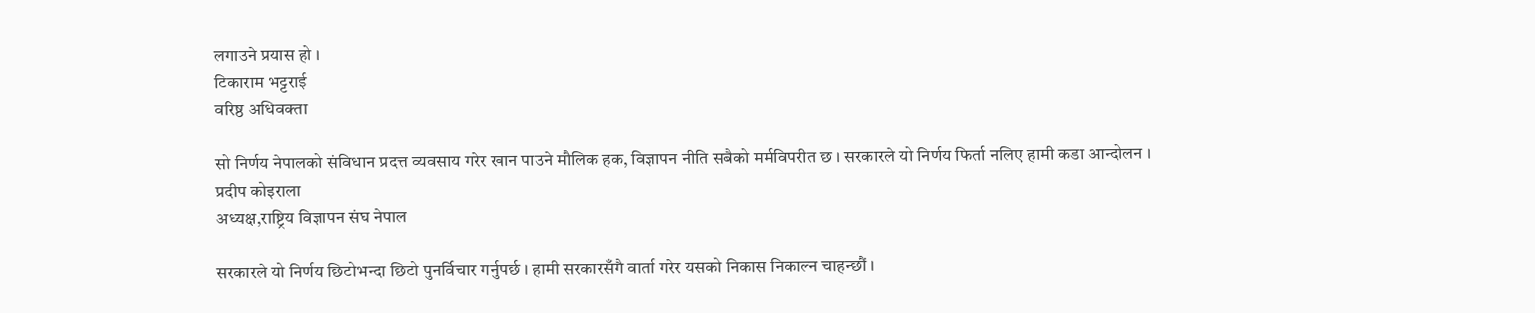लगाउने प्रयास हो ।
टिकाराम भट्टराई
वरिष्ठ अधिवक्ता

सो निर्णय नेपालको संविधान प्रदत्त व्यवसाय गरेर खान पाउने मौलिक हक, विज्ञापन नीति सबैको मर्मविपरीत छ । सरकारले यो निर्णय फिर्ता नलिए हामी कडा आन्दोलन ।
प्रदीप कोइराला
अध्यक्ष,राष्ट्रिय विज्ञापन संघ नेपाल

सरकारले यो निर्णय छिटोभन्दा छिटो पुनर्विचार गर्नुपर्छ । हामी सरकारसँगै वार्ता गरेर यसको निकास निकाल्न चाहन्छौं ।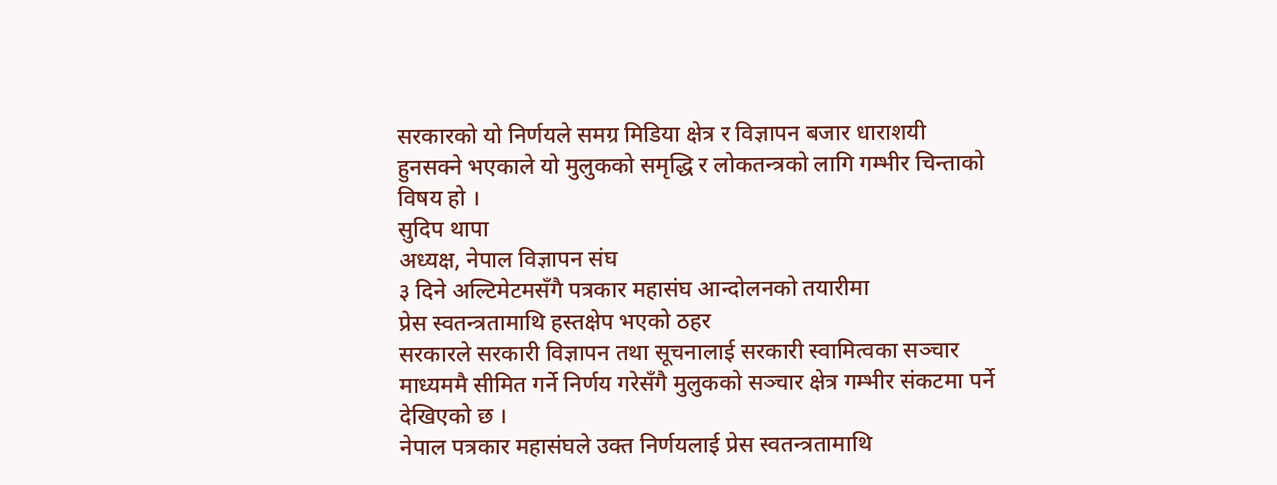सरकारको यो निर्णयले समग्र मिडिया क्षेत्र र विज्ञापन बजार धाराशयी हुनसक्ने भएकाले यो मुलुकको समृद्धि र लोकतन्त्रको लागि गम्भीर चिन्ताको विषय हो ।
सुदिप थापा
अध्यक्ष, नेपाल विज्ञापन संघ
३ दिने अल्टिमेटमसँगै पत्रकार महासंघ आन्दोलनको तयारीमा
प्रेस स्वतन्त्रतामाथि हस्तक्षेप भएको ठहर
सरकारले सरकारी विज्ञापन तथा सूचनालाई सरकारी स्वामित्वका सञ्चार माध्यममै सीमित गर्ने निर्णय गरेसँगै मुलुकको सञ्चार क्षेत्र गम्भीर संकटमा पर्ने देखिएको छ ।
नेपाल पत्रकार महासंघले उक्त निर्णयलाई प्रेस स्वतन्त्रतामाथि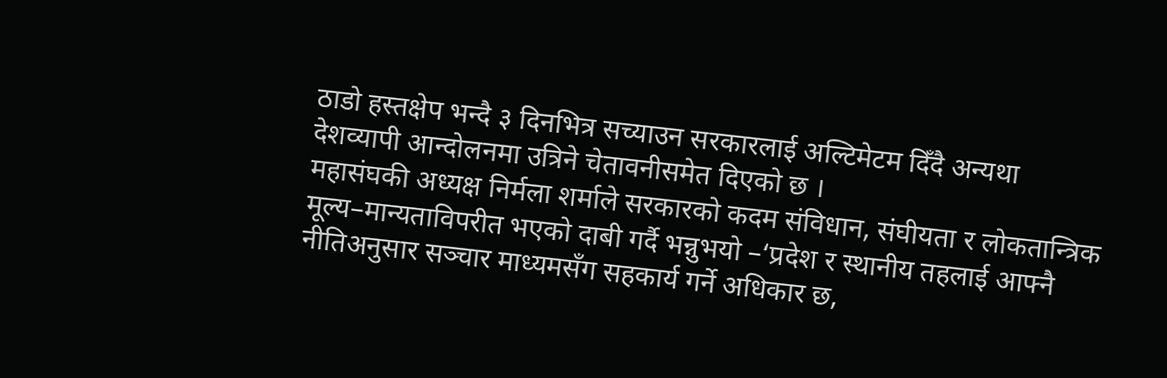ठाडो हस्तक्षेप भन्दै ३ दिनभित्र सच्याउन सरकारलाई अल्टिमेटम दिँदै अन्यथा देशव्यापी आन्दोलनमा उत्रिने चेतावनीसमेत दिएको छ ।
महासंघकी अध्यक्ष निर्मला शर्माले सरकारको कदम संविधान, संघीयता र लोकतान्त्रिक मूल्य–मान्यताविपरीत भएको दाबी गर्दै भन्नुभयो –‘प्रदेश र स्थानीय तहलाई आफ्नै नीतिअनुसार सञ्चार माध्यमसँग सहकार्य गर्ने अधिकार छ,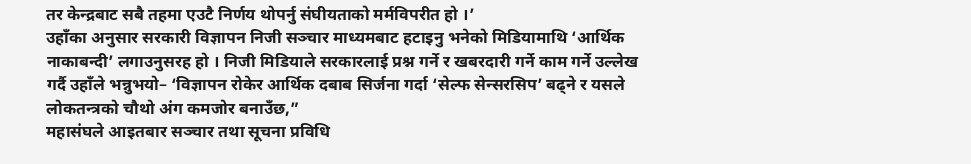तर केन्द्रबाट सबै तहमा एउटै निर्णय थोपर्नु संघीयताको मर्मविपरीत हो ।’
उहाँका अनुसार सरकारी विज्ञापन निजी सञ्चार माध्यमबाट हटाइनु भनेको मिडियामाथि ‘आर्थिक नाकाबन्दी’ लगाउनुसरह हो । निजी मिडियाले सरकारलाई प्रश्न गर्ने र खबरदारी गर्ने काम गर्ने उल्लेख गर्दै उहाँले भन्नुभयो– ‘विज्ञापन रोकेर आर्थिक दबाब सिर्जना गर्दा ‘सेल्फ सेन्सरसिप’ बढ्ने र यसले लोकतन्त्रको चौथो अंग कमजोर बनाउँछ,”
महासंघले आइतबार सञ्चार तथा सूचना प्रविधि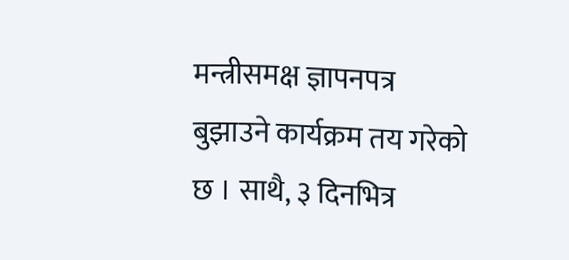मन्त्रीसमक्ष ज्ञापनपत्र बुझाउने कार्यक्रम तय गरेको छ । साथै, ३ दिनभित्र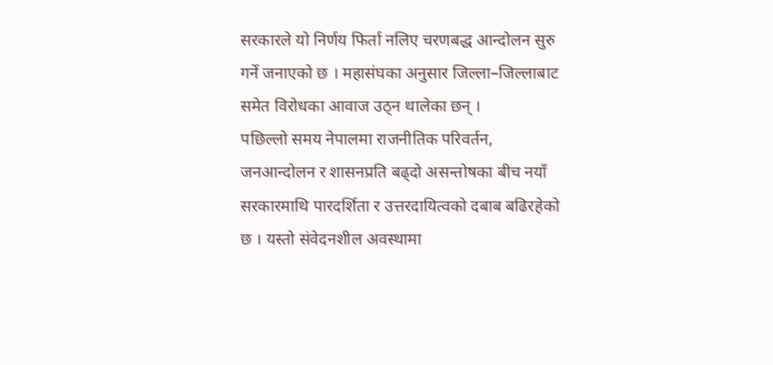सरकारले यो निर्णय फिर्ता नलिए चरणबद्ध आन्दोलन सुरु गर्ने जनाएको छ । महासंघका अनुसार जिल्ला–जिल्लाबाट समेत विरोधका आवाज उठ्न थालेका छन् ।
पछिल्लो समय नेपालमा राजनीतिक परिवर्तन, जनआन्दोलन र शासनप्रति बढ्दो असन्तोषका बीच नयाँ सरकारमाथि पारदर्शिता र उत्तरदायित्वको दबाब बढिरहेको छ । यस्तो संवेदनशील अवस्थामा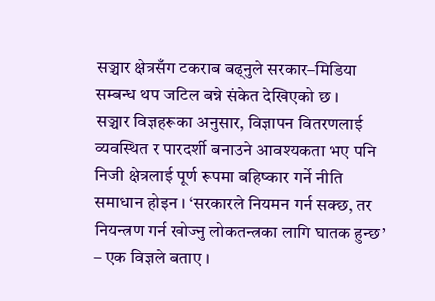सञ्चार क्षेत्रसँग टकराब बढ्नुले सरकार–मिडिया सम्बन्ध थप जटिल बन्ने संकेत देखिएको छ ।
सञ्चार विज्ञहरूका अनुसार, विज्ञापन वितरणलाई व्यवस्थित र पारदर्शी बनाउने आवश्यकता भए पनि निजी क्षेत्रलाई पूर्ण रूपमा बहिष्कार गर्ने नीति समाधान होइन । ‘सरकारले नियमन गर्न सक्छ, तर नियन्त्रण गर्न खोज्नु लोकतन्त्रका लागि घातक हुन्छ’ – एक विज्ञले बताए ।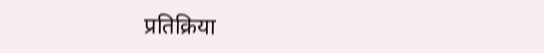प्रतिक्रिया